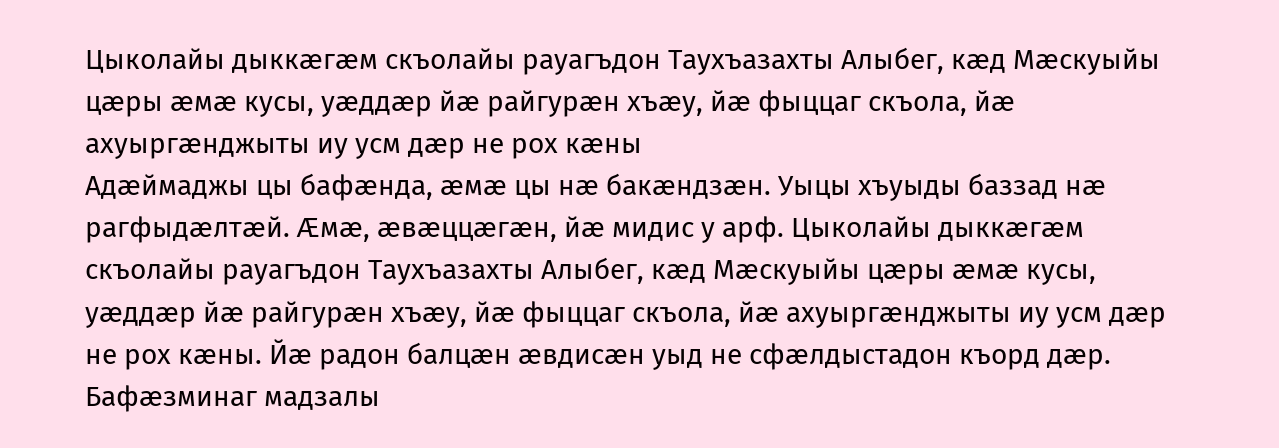Цыколайы дыккæгæм скъолайы рауагъдон Таухъазахты Алыбег, кæд Мæскуыйы цæры æмæ кусы, уæддæр йæ райгурæн хъæу, йæ фыццаг скъола, йæ ахуыргæнджыты иу усм дæр не рох кæны
Адæймаджы цы бафæнда, æмæ цы нæ бакæндзæн. Уыцы хъуыды баззад нæ рагфыдæлтæй. Æмæ, æвæццæгæн, йæ мидис у арф. Цыколайы дыккæгæм скъолайы рауагъдон Таухъазахты Алыбег, кæд Мæскуыйы цæры æмæ кусы, уæддæр йæ райгурæн хъæу, йæ фыццаг скъола, йæ ахуыргæнджыты иу усм дæр не рох кæны. Йæ радон балцæн æвдисæн уыд не сфæлдыстадон къорд дæр. Бафæзминаг мадзалы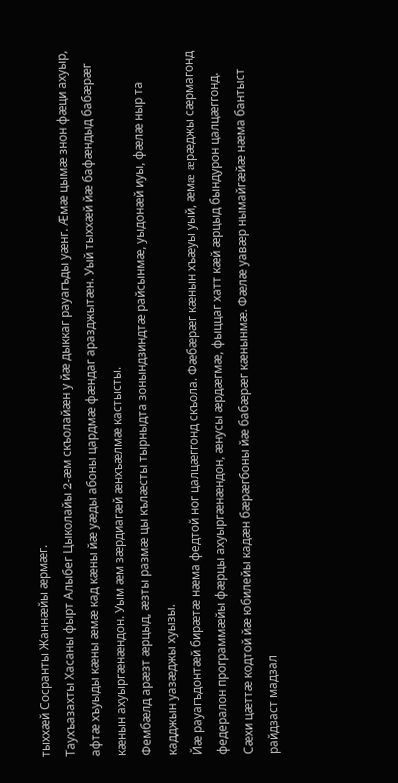тыххæй Сосранты Жаннæйы æрмæг.
Таухъазахты Хасаны фырт Алыбег Цыколайы 2-æм скъолайæн у йæ дыккаг рауагъды уæнг. Æмæ цымæ знон фæци ахуыр, афтæ хъуыды кæны æмæ кад кæны йæ уæды абоны цардмæ фæндаг аразджытæн. Уый тыххæй йæ бафæндыд бабæрæг кæнын ахуыргæнæндон. Уым æм зæрдиагæй æнхъæлмæ кастысты.
Фембæлд арæзт æрцыд, æзты размæ цы кълæсты тырныдта зонындзиндтæ райсынмæ, уыдонæй иуы, фæлæ ныр та кадджын уазæджы хуызы.
Йæ рауагъдонтæй бирæтæ нæма федтой ног цалцæггонд скъола. Фæбæрæг кæнын хъæуы уый, æмæ æрæджы сæрмагонд федералон программæйы фæрцы ахуыргæнæндон, æнусы æрдæгмæ, фыццаг хатт кæй æрцыд бындурон цалцæггонд. Сæхи цæттæ кодтой йæ юбилейы кадæн бæрæгбоны йæ бабæрæг кæнынмæ. Фæлæ уавæр нымайгæйæ нæма бантыст райдзаст мадзал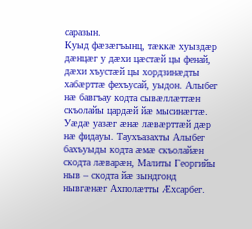саразын.
Куыд фæзæгъынц, тæккæ хуыздæр дæнцæг у дæхи цæстæй цы фенай, дæхи хъустæй цы хордзинæдты хабæрттæ фехъусай, уыдон. Алыбег нæ бавгъау кодта сывæллæттæн скъолайы цардæй йæ мысинæгтæ.
Уæдæ уазæг æнæ лæвæрттæй дæр нæ фидауы. Таухъазахты Алыбег бахъуыды кодта æмæ скъолайæн скодта лæварæн, Малиты Георгийы ныв – скодта йæ зындгонд нывгæнæг Ахполæтты Æхсарбег.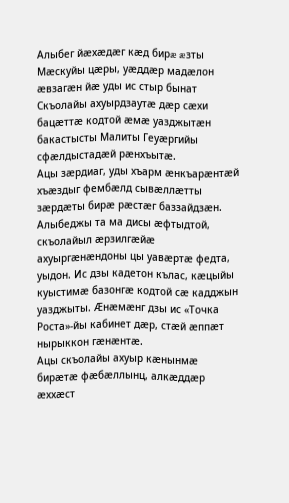Алыбег йæхæдæг кæд бирæ æзты Мæскуйы цæры, уæддæр мадæлон æвзагæн йæ уды ис стыр бынат
Скъолайы ахуырдзаутæ дæр сæхи бацæттæ кодтой æмæ уазджытæн бакастысты Малиты Геуæргийы сфæлдыстадæй рæнхъытæ.
Ацы зæрдиаг, уды хъарм æнкъарæнтæй хъæздыг фембæлд сывæллæтты зæрдæты бирæ рæстæг баззайдзæн. Алыбеджы та ма дисы æфтыдтой, скъолайыл æрзилгæйæ ахуыргæнæндоны цы уавæртæ федта, уыдон. Ис дзы кадетон кълас, кæцыйы куыстимæ базонгæ кодтой сæ кадджын уазджыты. Æнæмæнг дзы ис «Точка Роста»-йы кабинет дæр, стæй æппæт нырыккон гæнæнтæ.
Ацы скъолайы ахуыр кæнынмæ бирæтæ фæбæллынц, алкæддæр æххæст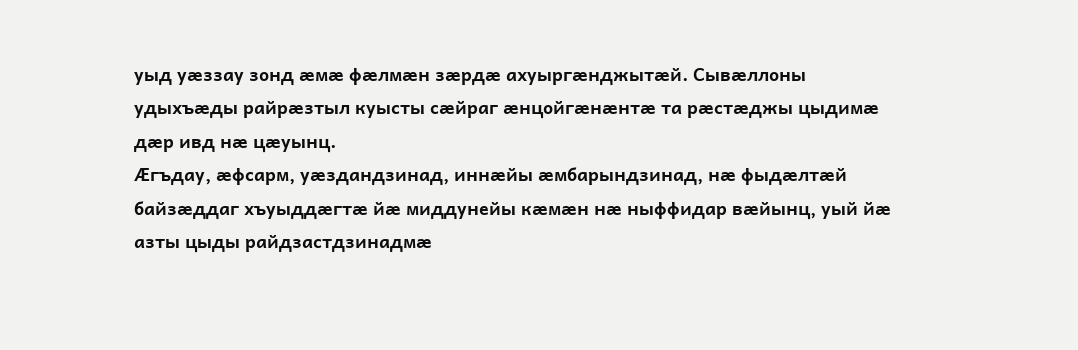уыд уæззау зонд æмæ фæлмæн зæрдæ ахуыргæнджытæй. Сывæллоны удыхъæды райрæзтыл куысты сæйраг æнцойгæнæнтæ та рæстæджы цыдимæ дæр ивд нæ цæуынц.
Æгъдау, æфсарм, уæздандзинад, иннæйы æмбарындзинад, нæ фыдæлтæй байзæддаг хъуыддæгтæ йæ миддунейы кæмæн нæ ныффидар вæйынц, уый йæ азты цыды райдзастдзинадмæ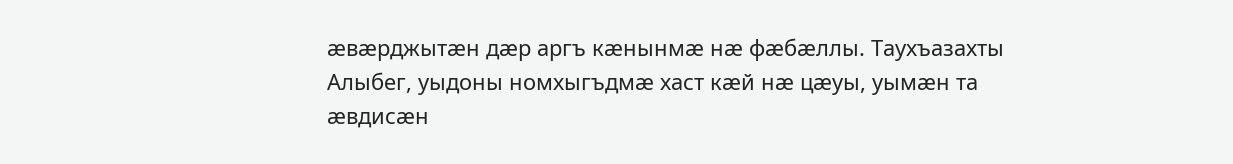æвæрджытæн дæр аргъ кæнынмæ нæ фæбæллы. Таухъазахты Алыбег, уыдоны номхыгъдмæ хаст кæй нæ цæуы, уымæн та æвдисæн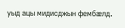уыд ацы мидисджын фембæлд.